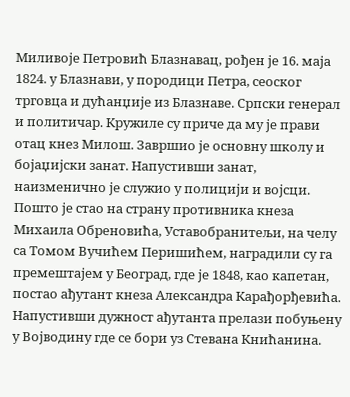Миливоје Петровић Блазнавац, рођен је 16. маја 1824. у Блазнави, у породици Петра, сеоског трговца и дућанџије из Блазнаве. Српски генерал и политичар. Кружиле су приче да му је прави отац кнез Милош. Завршио је основну школу и бојаџијски занат. Напустивши занат, наизменично је служио у полицији и војсци.
Пошто је стао на страну противника кнеза Михаила Обреновића, Уставобранитељи, на челу са Томом Вучићем Перишићем, наградили су га премештајем у Београд, где је 1848, као капетан, постао ађутант кнеза Александра Карађорђевића. Напустивши дужност ађутанта прелази побуњену у Војводину где се бори уз Стевана Книћанина.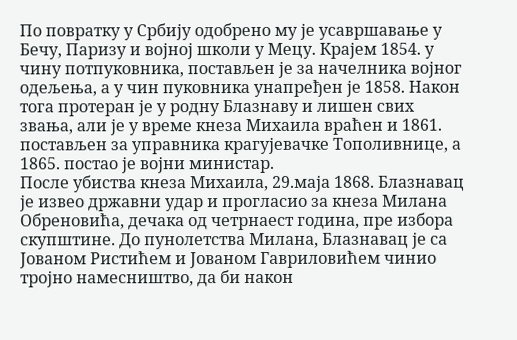По повратку у Србију одобрено му је усавршавање у Бечу, Паризу и војној школи у Мецу. Крајем 1854. у чину потпуковника, постављен је за начелника војног одељења, а у чин пуковника унапређен је 1858. Након тога протеран је у родну Блазнаву и лишен свих звања, али је у време кнеза Михаила враћен и 1861. постављен за управника крагујевачке Тополивнице, а 1865. постао је војни министар.
После убиства кнеза Михаила, 29.маја 1868. Блазнавац је извео државни удар и прогласио за кнеза Милана Обреновића, дечака од четрнаест година, пре избора скупштине. До пунолетства Милана, Блазнавац је са Јованом Ристићем и Јованом Гавриловићем чинио тројно намесништво, да би након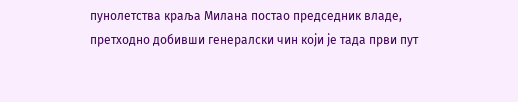пунолетства краља Милана постао председник владе, претходно добивши генералски чин који је тада први пут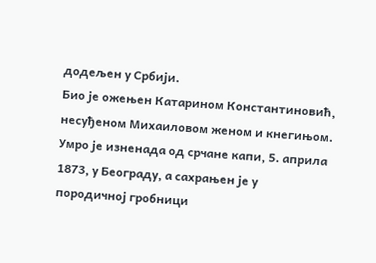додељен у Србији.
Био је ожењен Катарином Константиновић, несуђеном Михаиловом женом и кнегињом. Умро је изненада од срчане капи, 5. априла 1873, у Београду, а сахрањен је у породичној гробници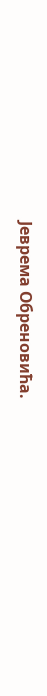Јеврема Обреновића.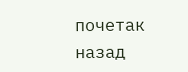почетак
назад